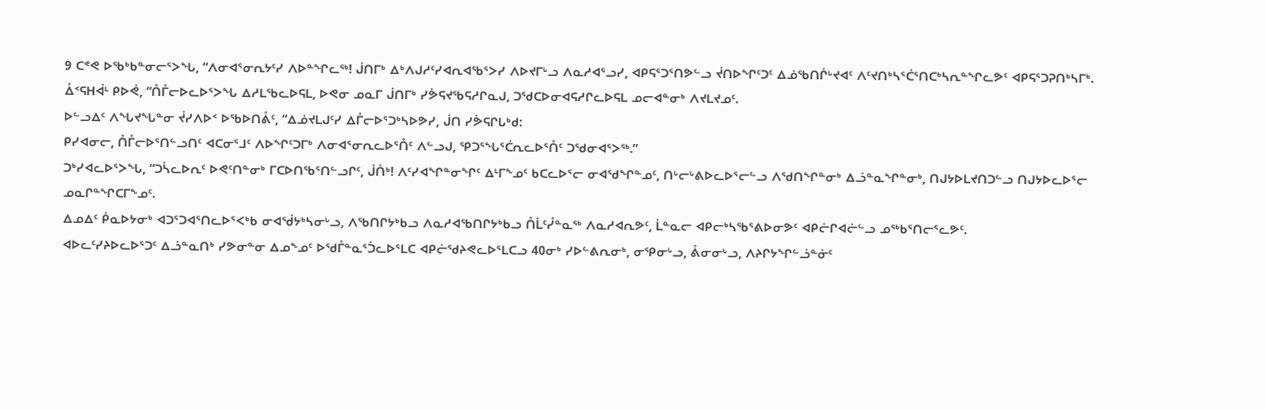9 ᑕᕝᕙ ᐅᖃᒃᑲᓐᓂᓕᕐᐳᖓ, “ᐱᓂᐊᕐᓂᕆᔭᑦᓯ ᐱᐅᓐᖏᓚᖅ! ᒎᑎᒥᒃ ᐃᒃᐱᒍᓱᑦᓯᐊᕆᐊᖃᕐᐳᓯ ᐱᐅᔪᒥᒡᓗ ᐱᓇᓱᐊᕐᓗᓯ, ᐊᑭᕋᕐᑐᕐᑎᕗᓪᓗ ᔫᑎᐅᖏᑦᑐᑦ ᐃᓅᖃᑎᒌᒡᔪᐊᑦ ᐱᑦᔪᑎᒃᓴᕐᑖᕐᑎᑕᒃᓴᕆᓐᖏᓚᕗᑦ ᐊᑭᕋᕐᑐᕈᑎᒃᓴᒥᒃ.
ᐂᑉᕋᕼᐋᒻ ᑭᐅᕚ, “ᑍᒤᓕᐅᓚᐅᕐᐳᖓ ᐃᓱᒪᖃᓚᐅᕋᒪ, ᐅᕙᓂ ᓄᓇᒥ ᒎᑎᒥᒃ ᓯᕘᕋᔪᖃᕋᓱᒋᓇᒍ, ᑐᖁᑕᐅᓂᐊᕋᓱᒋᓚᐅᕋᒪ ᓄᓕᐊᓐᓂᒃ ᐱᔪᒪᔪᓄᑦ.
ᐅᓪᓗᐃᑦ ᐱᖓᔪᖓᓐᓂ ᔫᓯᐱᐅᑉ ᐅᖃᐅᑎᕔᑦ, “ᐃᓅᔪᒪᒍᑦᓯ ᐃᒤᓕᐅᕐᑐᒃᓴᐅᕗᓯ, ᒎᑎ ᓯᕘᕋᒋᒐᒃᑯ:
ᑭᓯᐊᓂᓕ, ᑍᒤᓕᐅᕐᑎᓪᓗᑎᑦ ᐊᑕᓂᕐᒧᑦ ᐱᐅᖏᑦᑐᒥᒃ ᐱᓂᐊᕐᓂᕆᓚᐅᕐᑍᑦ ᐱᓪᓗᒍ, ᕿᑐᕐᖓᕐᑖᕆᓚᐅᕐᑍᑦ ᑐᖁᓂᐊᕐᐳᖅ.”
ᑐᒃᓯᐊᓚᐅᕐᐳᖓ, “ᑐᓵᓚᐅᕆᑦ ᐅᕙᑦᑎᓐᓂᒃ ᒥᑕᐅᑎᖃᕐᑎᓪᓗᒋᑦ, ᒎᑏᒃ! ᐱᑦᓯᐊᖏᓐᓂᖏᑦ ᐃᒻᒥᖕᓄᑦ ᑲᑕᓚᐅᕐᓕ ᓂᐊᖁᖏᓐᓄᑦ, ᑎᒡᓕᒡᕕᐅᓚᐅᕐᓕᓪᓗ ᐱᖁᑎᖏᓐᓂᒃ ᐃᓘᓐᓇᖏᓐᓂᒃ, ᑎᒍᔭᐅᒪᔪᑎᑐᓪᓗ ᑎᒍᔭᐅᓚᐅᕐᓕ ᓄᓇᒋᓐᖏᑕᒥᖕᓄᑦ.
ᐃᓄᐃᑦ ᑮᓇᐅᔭᓂᒃ ᐊᑐᕐᑐᐊᕐᑎᓚᐅᕐᐸᒃᑲ ᓂᐊᖂᔭᒃᓴᓂᒡᓗ, ᐱᖃᑎᒋᔭᒃᑲᓗ ᐱᓇᓱᐊᖃᑎᒋᔭᒃᑲᓗ ᑍᒫᑦᓮᓐᓇᖅ ᐱᓇᓱᐊᕆᕗᑦ, ᒫᓐᓇᓕ ᐊᑭᓕᒃᓴᖃᕐᕕᐅᓂᕗᑦ ᐊᑭᓖᒋᐊᓖᓪᓗ ᓄᖅᑲᕐᑎᓕᕐᓚᕗᑦ.
ᐊᐅᓚᑦᓯᔨᐅᓚᐅᕐᑐᑦ ᐃᓘᓐᓇᑎᒃ ᓯᕗᓂᓐᓂ ᐃᓄᖕᓄᑦ ᐅᖁᒤᓐᓇᕐᑑᓚᐅᕐᒪᑕ ᐊᑭᓖᖁᔨᕙᓚᐅᕐᒪᑕᓗ 40ᓂᒃ ᓯᐅᓪᕕᕆᓂᒃ, ᓂᕿᓂᒡᓗ, ᕔᓂᓂᒡᓗ, ᐱᔨᒋᔭᖏᓪᓘᓐᓃᑦ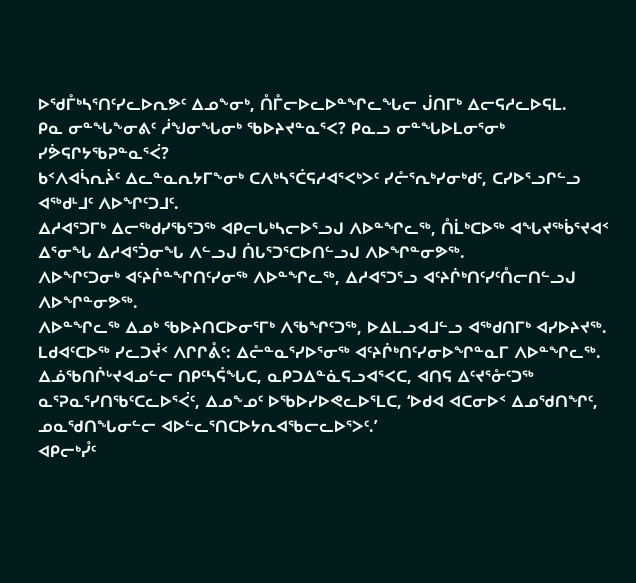ᐅᖁᒤᒃᓴᕐᑎᑦᓯᓚᐅᕆᕗᑦ ᐃᓄᖕᓂᒃ, ᑍᒤᓕᐅᓚᐅᓐᖏᓚᖓᓕ ᒎᑎᒥᒃ ᐃᓕᕋᓱᓚᐅᕋᒪ.
ᑭᓇ ᓂᓐᖓᖕᓂᕕᑦ ᓲᖑᓂᖓᓂᒃ ᖃᐅᔨᔪᓐᓇᕐᐸ? ᑭᓇᓗ ᓂᓐᖓᐅᒪᓂᕐᓂᒃ ᓯᕘᕋᒋᔭᖃᕈᓐᓇᕐᐹ?
ᑲᑉᐱᐊᓵᕆᔩᑦ ᐃᓚᓐᓇᕆᔭᒥᖕᓂᒃ ᑕᐱᒃᓴᕐᑖᕋᓱᐊᕐᐸᒃᐳᑦ ᓯᓔᕐᕆᒃᓯᓂᒃᑯᑦ, ᑕᓯᐅᕐᓗᒋᓪᓗ ᐊᖅᑯᒻᒧᑦ ᐱᐅᖏᑦᑐᒧᑦ.
ᐃᓱᐊᕐᑐᒥᒃ ᐃᓕᖅᑯᓯᖃᕐᑐᖅ ᐊᑭᓕᒐᒃᓴᓕᐅᕐᓗᒍ ᐱᐅᓐᖏᓚᖅ, ᑍᒫᒃᑕᐅᖅ ᐊᖓᔪᖅᑳᕐᔪᐊᑉ ᐃᕐᓂᖓ ᐃᓱᐊᕐᑑᓂᖓ ᐱᓪᓗᒍ ᑏᒐᕐᑐᕐᑕᐅᑎᓪᓗᒍ ᐱᐅᖏᓐᓂᕗᖅ.
ᐱᐅᖏᑦᑐᓂᒃ ᐊᑦᔨᒌᓐᖏᑎᑦᓯᓂᖅ ᐱᐅᓐᖏᓚᖅ, ᐃᓱᐊᕐᑐᕐᓗ ᐊᑦᔨᒌᒃᑎᑦᓯᑦᑍᓕᑎᓪᓗᒍ ᐱᐅᖏᓐᓂᕗᖅ.
ᐱᐅᓐᖏᓚᖅ ᐃᓄᒃ ᖃᐅᔨᑎᑕᐅᓂᕐᒥᒃ ᐱᖃᖏᑦᑐᖅ, ᐅᐃᒪᓗᐊᒧᓪᓗ ᐊᖅᑯᑎᒥᒃ ᐊᓯᐅᔨᔪᖅ.
ᒪᑯᐊᑦᑕᐅᖅ ᓯᓚᑐᔫᑉ ᐱᒋᒋᕔᑦ: ᐃᓔᓐᓇᕐᓯᐅᕐᓂᖅ ᐊᑦᔨᒌᒃᑎᑦᓯᓂᐅᖏᓐᓇᒥ ᐱᐅᓐᖏᓚᖅ.
ᐃᓅᖃᑎᒌᒡᔪᐊᓄᓪᓕ ᑎᑭᑦᓴᕌᖓᑕ, ᓇᑭᑐᐃᓐᓈᕋᓗᐊᕐᐸᑕ, ᐊᑎᕋ ᐃᑦᔪᕐᓁᑦᑐᖅ ᓇᕐᕈᓇᕐᓯᑎᖃᑦᑕᓚᐅᕐᐹᑦ, ᐃᓄᖕᓄᑦ ᐅᖃᐅᓯᐅᕙᓚᐅᕐᒪᑕ, ‘ᐅᑯᐊ ᐊᑕᓂᐅᑉ ᐃᓄᖁᑎᖏᑦ, ᓄᓇᖁᑎᖓᓂᓪᓕ ᐊᐅᓪᓚᕐᑎᑕᐅᔭᕆᐊᖃᓕᓚᐅᕐᐳᑦ.’
ᐊᑭᓕᒃᓮᑦ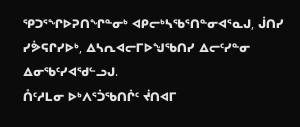ᕿᑐᕐᖏᐅᕈᑎᖏᓐᓂᒃ ᐊᑭᓕᒃᓴᖃᕐᑎᓐᓂᐊᕐᓇᒍ, ᒎᑎᓯ ᓯᕘᕋᒋᓯᐅᒃ, ᐃᓴᕆᐊᓕᒥᐅᖑᖃᑎᓯ ᐃᓕᑦᓯᓐᓂ ᐃᓂᖃᑦᓯᐊᖁᓪᓗᒍ.
ᑍᑦᓱᒪᓂ ᐅᒃᐱᕐᑑᖃᑎᒌᑦ ᔫᑎᐊᒥ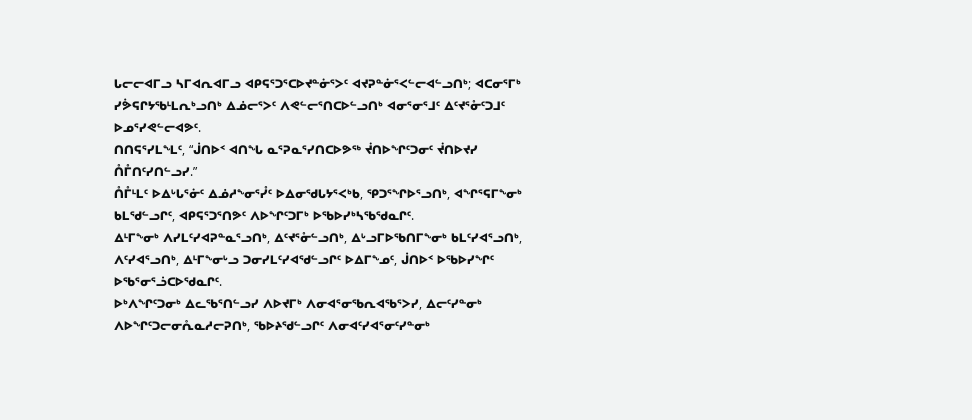ᒐᓕᓕᐊᒥᓗ ᓴᒥᐊᕆᐊᒥᓗ ᐊᑭᕋᕐᑐᕐᑕᐅᔪᓐᓃᕐᐳᑦ ᐊᔪᕈᓐᓃᕐᐸᓪᓕᐊᓪᓗᑎᒃ; ᐊᑕᓂᕐᒥᒃ ᓯᕘᕋᒋᔭᖃᒻᒪᕆᒃᓗᑎᒃ ᐃᓅᓕᕐᐳᑦ ᐱᕙᓪᓕᕐᑎᑕᐅᓪᓗᑎᒃ ᐊᓂᕐᓂᕐᒧᑦ ᐃᑦᔪᕐᓁᑦᑐᒧᑦ ᐅᓄᕐᓯᕙᓪᓕᐊᕗᑦ.
ᑎᑎᕋᕐᓯᒪᖕᒪᑦ, “ᒎᑎᐅᑉ ᐊᑎᖓ ᓇᕐᕈᓇᕐᓯᑎᑕᐅᕗᖅ ᔫᑎᐅᖏᑦᑐᓂᑦ ᔫᑎᐅᔪᓯ ᑍᒤᑎᑦᓯᑎᓪᓗᓯ.”
ᑍᒤᒻᒪᑦ ᐅᐃᒡᒐᕐᓃᑦ ᐃᓅᓱᖕᓂᕐᓮᑦ ᐅᐃᓂᖁᒐᔭᕐᐸᒃᑲ, ᕿᑐᕐᖏᐅᕐᓗᑎᒃ, ᐊᖏᕐᕋᒥᖕᓂᒃ ᑲᒪᖁᓪᓗᒋᑦ, ᐊᑭᕋᕐᑐᕐᑎᕗᑦ ᐱᐅᖏᑦᑐᒥᒃ ᐅᖃᐅᓯᒃᓴᖃᖁᓇᒋᑦ.
ᐃᒻᒥᖕᓂᒃ ᐱᓯᒪᑦᓯᐊᕈᓐᓇᕐᓗᑎᒃ, ᐃᑦᔪᕐᓁᓪᓗᑎᒃ, ᐃᒡᓗᒥᐅᖃᑎᒥᖕᓂᒃ ᑲᒪᑦᓯᐊᕐᓗᑎᒃ, ᐱᑦᓯᐊᕐᓗᑎᒃ, ᐃᒻᒥᖕᓂᒡᓗ ᑐᓂᓯᒪᑦᓯᐊᖁᓪᓗᒋᑦ ᐅᐃᒥᖕᓄᑦ, ᒎᑎᐅᑉ ᐅᖃᐅᓯᖏᑦ ᐅᖃᕐᓂᕐᓘᑕᐅᖁᓇᒋᑦ.
ᐅᒃᐱᖏᑦᑐᓂᒃ ᐃᓚᖃᕐᑎᓪᓗᓯ ᐱᐅᔪᒥᒃ ᐱᓂᐊᕐᓂᖃᕆᐊᖃᕐᐳᓯ, ᐃᓕᑦᓯᓐᓂᒃ ᐱᐅᖏᑦᑐᓕᓂᕅᓇᓱᓕᕈᑎᒃ, ᖃᐅᔨᖁᓪᓗᒋᑦ ᐱᓂᐊᑦᓯᐊᕐᓂᑦᓯᓐᓂᒃ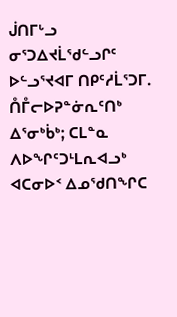ᒎᑎᒥᒡᓗ ᓂᕐᑐᐃᔪᒫᖁᓪᓗᒋᑦ ᐅᓪᓗᕐᔪᐊᒥ ᑎᑭᑦᓱᒫᕐᑐᒥ.
ᑍᒤᓕᐅᕈᓐᓃᕆᑦᑎᒃ ᐃᕐᓂᒃᑳᒃ; ᑕᒪᓐᓇ ᐱᐅᖏᑦᑐᒻᒪᕆᐊᓗᒃ ᐊᑕᓂᐅᑉ ᐃᓄᖁᑎᖏᑕ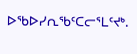ᐅᖃᐅᓯᕆᖃᑦᑕᓕᕐᒪᑦᔪᒃ.